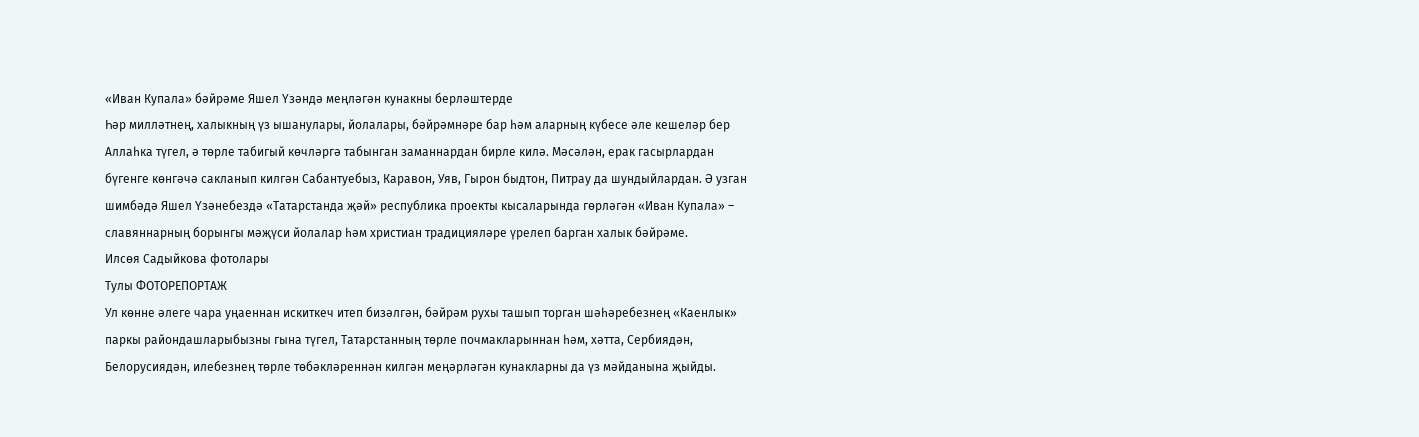«Иван Купала» бәйрәме Яшел Үзәндә меңләгән кунакны берләштерде
Һәр милләтнең, халыкның үз ышанулары, йолалары, бәйрәмнәре бар һәм аларның күбесе әле кешеләр бер Аллаһка түгел, ә төрле табигый көчләргә табынган заманнардан бирле килә. Мәсәлән, ерак гасырлардан бүгенге көнгәчә сакланып килгән Сабантуебыз, Каравон, Уяв, Гырон быдтон, Питрау да шундыйлардан. Ә узган шимбәдә Яшел Үзәнебездә «Татарстанда җәй» республика проекты кысаларында гөрләгән «Иван Купала» – славяннарның борынгы мәҗүси йолалар һәм христиан традицияләре үрелеп барган халык бәйрәме.
Илсөя Садыйкова фотолары
Тулы ФОТОРЕПОРТАЖ
Ул көнне әлеге чара уңаеннан искиткеч итеп бизәлгән, бәйрәм рухы ташып торган шәһәребезнең «Каенлык» паркы райондашларыбызны гына түгел, Татарстанның төрле почмакларыннан һәм, хәтта, Сербиядән, Белорусиядән, илебезнең төрле төбәкләреннән килгән меңәрләгән кунакларны да үз мәйданына җыйды.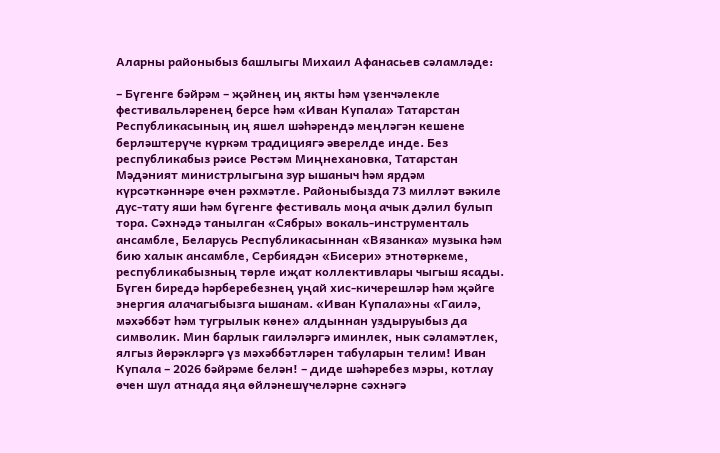Аларны районыбыз башлыгы Михаил Афанасьев сәламләде:

– Бүгенге бәйрәм – җәйнең иң якты һәм үзенчәлекле фестивальләренең берсе һәм «Иван Купала» Татарстан Республикасының иң яшел шәһәрендә меңләгән кешене берләштерүче күркәм традициягә әверелде инде. Без республикабыз рәисе Рөстәм Миңнехановка, Татарстан Мәдәният министрлыгына зур ышаныч һәм ярдәм күрсәткәннәре өчен рәхмәтле. Районыбызда 73 милләт вәкиле дус-тату яши һәм бүгенге фестиваль моңа ачык дәлил булып тора. Сәхнәдә танылган «Сябры» вокаль-инструменталь ансамбле, Беларусь Республикасыннан «Вязанка» музыка һәм бию халык ансамбле, Сербиядән «Бисери» этнотөркеме, республикабызның төрле иҗат коллективлары чыгыш ясады. Бүген биредә һәрберебезнең уңай хис-кичерешләр һәм җәйге энергия алачагыбызга ышанам. «Иван Купала»ны «Гаилә, мәхәббәт һәм тугрылык көне» алдыннан уздыруыбыз да символик. Мин барлык гаиләләргә иминлек, нык сәламәтлек, ялгыз йөрәкләргә үз мәхәббәтләрен табуларын телим! Иван Купала – 2026 бәйрәме белән! – диде шәһәребез мэры, котлау өчен шул атнада яңа өйләнешүчеләрне сәхнәгә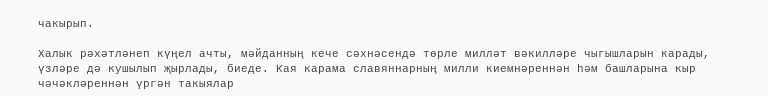чакырып.

Халык рәхәтләнеп күңел ачты, мәйданның кече сәхнәсендә төрле милләт вәкилләре чыгышларын карады, үзләре дә кушылып җырлады, биеде. Кая карама славяннарның милли киемнәреннән һәм башларына кыр чәчәкләреннән үргән такыялар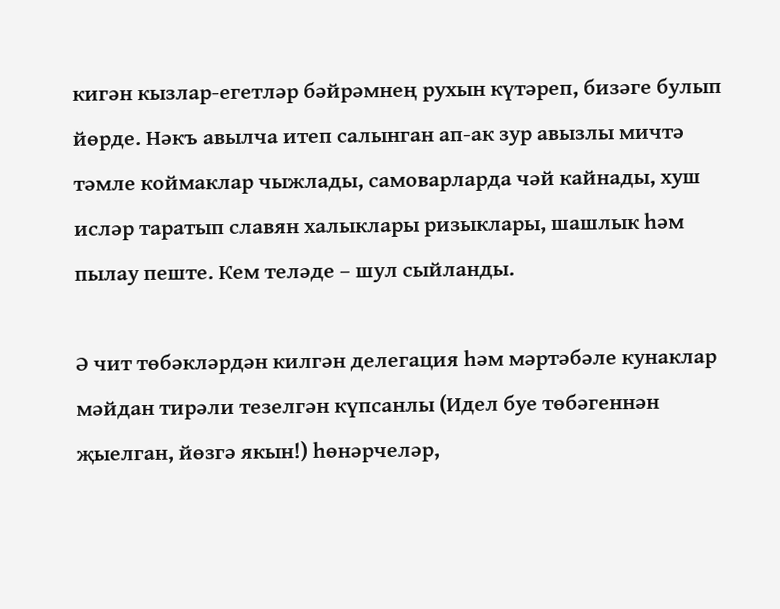кигән кызлар-егетләр бәйрәмнең рухын күтәреп, бизәге булып йөрде. Нәкъ авылча итеп салынган ап-ак зур авызлы мичтә тәмле коймаклар чыжлады, самоварларда чәй кайнады, хуш исләр таратып славян халыклары ризыклары, шашлык һәм пылау пеште. Кем теләде – шул сыйланды.

Ә чит төбәкләрдән килгән делегация һәм мәртәбәле кунаклар мәйдан тирәли тезелгән күпсанлы (Идел буе төбәгеннән җыелган, йөзгә якын!) һөнәрчеләр,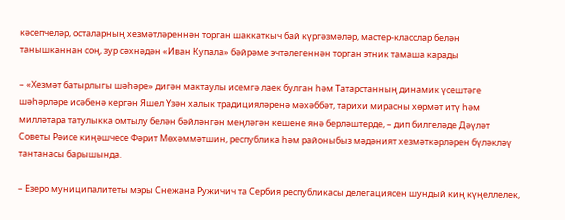кәсепчеләр, осталарның хезмәтләреннән торган шаккаткыч бай күргәзмәләр, мастер-класслар белән танышканнан соң, зур сәхнәдән «Иван Купала» бәйрәме эчтәлегеннән торган этник тамаша карады

– «Хезмәт батырлыгы шәһәре» дигән мактаулы исемгә лаек булган һәм Татарстанның динамик үсештәге шәһәрләре исәбенә кергән Яшел Үзән халык традицияләренә мәхәббәт, тарихи мирасны хөрмәт итү һәм милләтара татулыкка омтылу белән бәйләнгән меңләгән кешене янә берләштерде, – дип билгеләде Дәүләт Советы Рәисе киңәшчесе Фәрит Мөхәммәтшин, республика һәм районыбыз мәдәният хезмәткәрләрен бүләкләү тантанасы барышында.

– Езеро муниципалитеты мэры Снежана Ружичич та Сербия республикасы делегациясен шундый киң күңеллелек,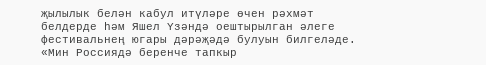җылылык белән кабул итүләре өчен рәхмәт белдерде һәм Яшел Үзәндә оештырылган әлеге фестивальнең югары дәрәҗәдә булуын билгеләде. «Мин Россиядә беренче тапкыр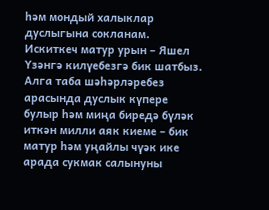һәм мондый халыклар дуслыгына сокланам. Искиткеч матур урын – Яшел Үзәнгә килүебезгә бик шатбыз. Алга таба шәһәрләребез арасында дуслык күпере булыр һәм миңа биредә бүләк иткән милли аяк киеме – бик матур һәм уңайлы чүәк ике арада сукмак салынуны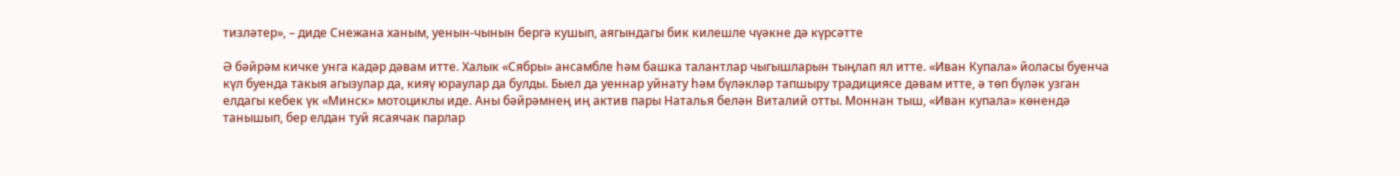тизләтер», – диде Снежана ханым, уенын-чынын бергә кушып, аягындагы бик килешле чүәкне дә күрсәтте

Ә бәйрәм кичке унга кадәр дәвам итте. Халык «Сябры» ансамбле һәм башка талантлар чыгышларын тыңлап ял итте. «Иван Купала» йоласы буенча күл буенда такыя агызулар да, кияү юраулар да булды. Быел да уеннар уйнату һәм бүләкләр тапшыру традициясе дәвам итте, ә төп бүләк узган елдагы кебек үк «Минск» мотоциклы иде. Аны бәйрәмнең иң актив пары Наталья белән Виталий отты. Моннан тыш, «Иван купала» көнендә танышып, бер елдан туй ясаячак парлар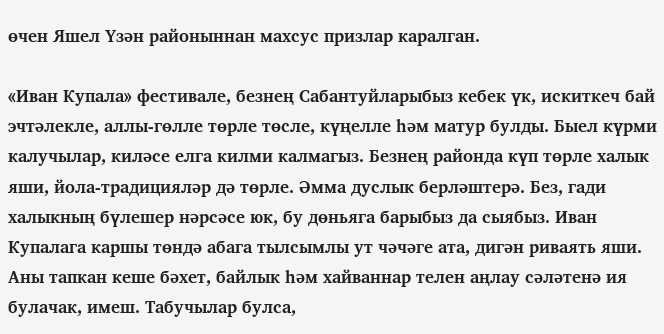өчен Яшел Үзән районыннан махсус призлар каралган.

«Иван Купала» фестивале, безнең Сабантуйларыбыз кебек үк, искиткеч бай эчтәлекле, аллы-гөлле төрле төсле, күңелле һәм матур булды. Быел күрми калучылар, киләсе елга килми калмагыз. Безнең районда күп төрле халык яши, йола-традицияләр дә төрле. Әмма дуслык берләштерә. Без, гади халыкның бүлешер нәрсәсе юк, бу дөньяга барыбыз да сыябыз. Иван Купалага каршы төндә абага тылсымлы ут чәчәге ата, дигән риваять яши. Аны тапкан кеше бәхет, байлык һәм хайваннар телен аңлау сәләтенә ия булачак, имеш. Табучылар булса,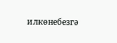илкөнебезгә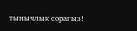тынычлык сорагыз!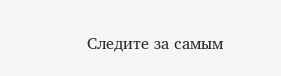Следите за самым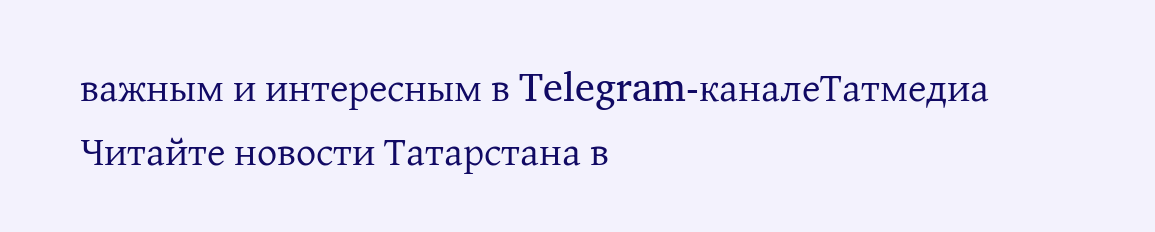важным и интересным в Telegram-каналеТатмедиа
Читайте новости Татарстана в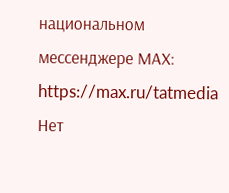национальном мессенджере MАХ: https://max.ru/tatmedia
Нет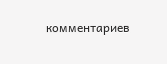комментариев